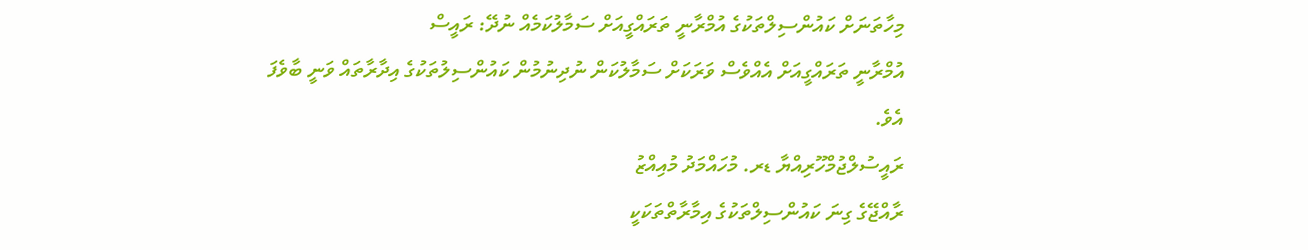މިހާތަނަށް ކައުންސިލްތަކުގެ އުމްރާނީ ތަރައްގީއަށް ސަމާލުކަމެއް ނުދޭ: ރައީސް
އުމްރާނީ ތަރައްގީއަށް އެއްވެސް ވަރަކަށް ސަމާލުކަން ނުދިނުމުން ކައުންސިލުތަކުގެ އިދާރާތައް ވަނީ ބާވެފަ އެވެ.
ރައީސުލްޖުމްހޫރިއްޔާ ޑރ. މުހައްމަދު މުއިއްޒު
ރާއްޖޭގެ ގިނަ ކައުންސިލްތަކުގެ އިމާރާތްތަކަކީ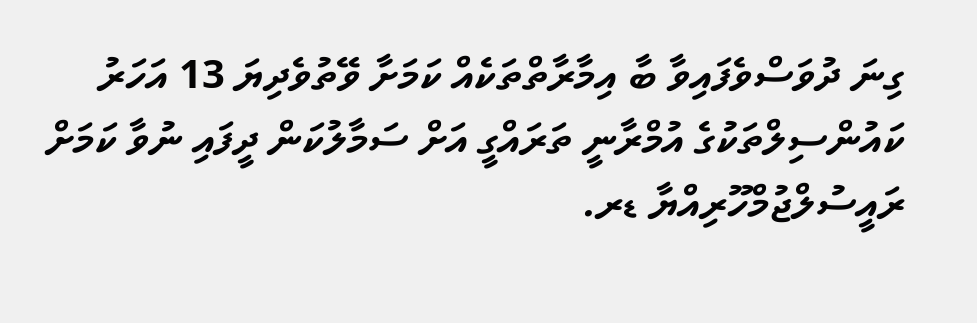ގިނަ ދުވަސްވެފައިވާ ބާ އިމާރާތްތަކެއް ކަމަށާ ވޭތުވެދިޔަ 13 އަހަރު ކައުންސިލްތަކުގެ އުމްރާނީ ތަރައްގީ އަށް ސަމާލުކަން ދީފައި ނުވާ ކަމަށް ރައީސުލްޖުމްހޫރިއްޔާ ޑރ.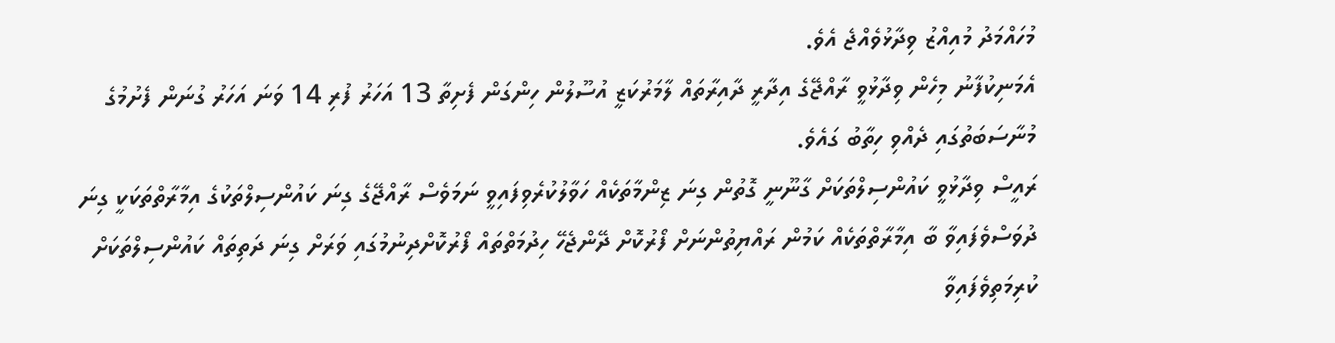މުހައްމަދު މުއިއްޒު ވިދާޅުވެއްޖެ އެވެ.
އެމަނިކުފާނު މިހެން ވިދާޅުވީ ރާއްޖޭގެ އިދާރީ ދާއިރާތައް ލާމަރުކަޒީ އުސޫލުން ހިންގަން ފެށިތާ 13 އަހަރު ފުރި 14 ވަނަ އަހަރު ގުނަން ފެށުމުގެ މުނާސަބަތުގައި ދެއްވި ހިތާބު ގައެވެ.
ރައީސް ވިދާޅުވީ ކައުންސިލްތަކަށް ގާނޫނީ ގޮތުން ގިނަ ޒިންމާތަކެއް ހަވާލުކުރެވިފައިވީ ނަމަވެސް ރާއްޖޭގެ ގިނަ ކައުންސިލްތަކުގެ އިމާރާތްތަކަކީ ގިނަ ދުވަސްވެފައިވާ ބާ އިމާރާތްތަކެއް ކަމުން ރައްޔިތުންނަށް ފޯރުކޮށް ދޭންޖެހޭ ހިދުމަތްތައް ފޯރުކޮށްދިނުމުގައި ވަރަށް ގިނަ ދަތިތައް ކައުންސިލްތަކަށް ކުރިމަތިވެފައިވާ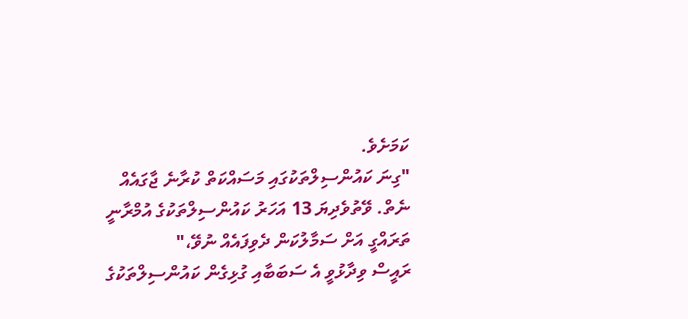ކަމަށެވެ.
"ގިނަ ކައުންސިލްތަކުގައި މަސައްކަތް ކުރާނެ ޖާގައެއް ނެތް. ވޭތުވެދިޔަ 13 އަހަރު ކައުންސިލްތަކުގެ އުމްރާނީ ތަރައްގީ އަށް ސަމާލުކަން ދެވިފައެއް ނުވޭ،"
ރައީސް ވިދާޅުވީ އެ ސަބަބާއި ގުޅިގެން ކައުންސިލްތަކުގެ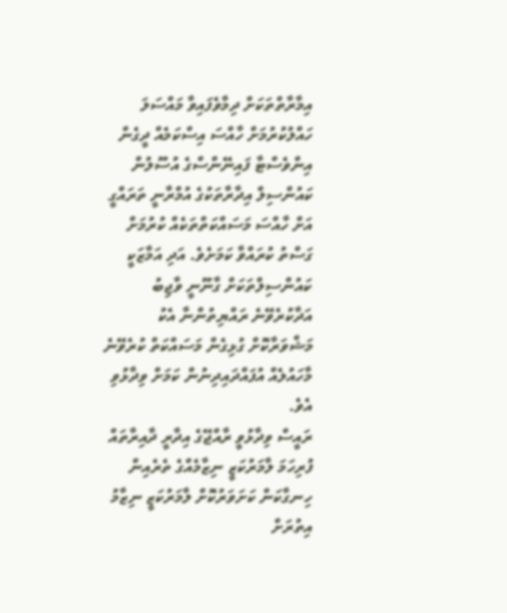އިމާރާތްތަކަށް ދިމާވެފައިވާ މައްސަލަ ހައްލުކުރުމަށް ހާއްސަ އިސްކަމެއް ދީގެން އިންވެސްޓާ ފައިނޭންސްގެ އުސޫލުން ކައުންސިލް އިދާރާތަކުގެ އުމްރާނީ ތަރައްގީ އަށް ހާއްސަ މަސައްކަތްތަކެއް ކުރުމަށް ގަސްތު ކުރައްވާ ކަމަށެވެ. އަދި އަމާޒަކީ ކައުންސިލްތަކަށް ގާނޫނީ ވާޖިބު އަދާކުރެވޭނެ ރައްޔިތުންނާ އެކު މަޝްވަރާކޮށް ގުޅިގެން މަސައްކަތް ކުރެވޭނެ މާހައުލެއް އުފައްދައިދިނުން ކަމަށް ވިދާޅުވި އެވެ.
ރައީސް ވިދާޅުވީ ރާއްޖޭގެ އިދާރީ ދާއިރާތައް ފުރިހަމަ ލާމަރުކަޒީ ނިޒާމެއްގެ ތެރެއިން ހިނގާކަން ކަށަވަރުކޮށް ލާމަރުކަޒީ ނިޒާމު އިތުރަށް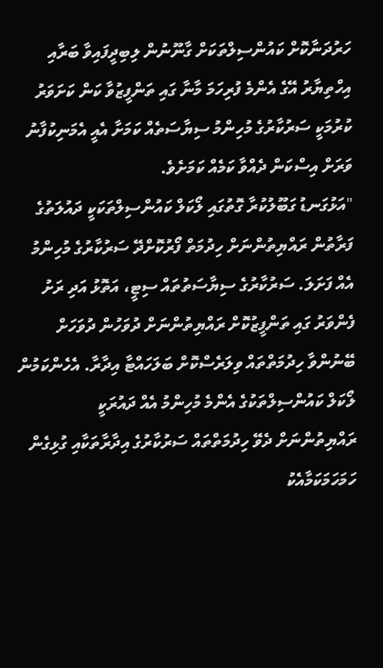ހަރުދަނާކޮށް ކައުންސިލްތަކަށް ގާނޫނުން ލިބިދީފައިވާ ބަރާއި އިހްތިޔާރު އޭގެ އެންމެ ފުރިހަމަ މާނާ ގައި ތަންފީޒުވާ ކަން ކަށަވަރު ކުރުމަކީ ސަރުކާރުގެ މުހިންމު ސިޔާސަތެއް ކަމަށާ އެއީ އެމަނިކުފާނު ވަރަށް އިސްކަން ދެއްވާ ކަމެއް ކަމަށެވެ.
"އަޅުގަނޑު ގަބޫލުކުރާ ގޮތުގައި ލޯކަލް ކައުންސިލްތަކަކީ ދައުލަތުގެ ފަރާތުން ރައްޔިތުންނަށް ހިދުމަތް ފޯރުކޮށްދޭ ސަރުކާރުގެ މުހިންމު އެއް ފަށަލަ. ސަރުކާރުގެ ސިޔާސަތުތައް ސިޓީ، އަތޮޅު އަދި ރަށު ފެންވަރު ގައި ތަންފީޒުކޮށް ރައްޔިތުންނަށް ދުވަހުން ދުވަހަށް ބޭނުންވާ ހިދުމަތްތައް ވިލަރެސްކޮށް ބަލަހައްޓާ އިދާރާ. އެހެންކަމުން ލޯކަލް ކައުންސިލްތަކުގެ އެންމެ މުހިންމު އެއް ދައުރަކީ ރައްޔިތުންނަށް ދެވޭ ހިދުމަތްތައް ސަރުކާރުގެ އިދާރާތަކާއި ގުޅިގެން ހަމަހަމަކަމާއެކު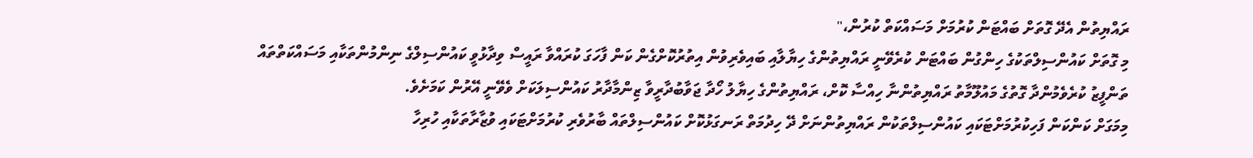ރައްޔިތުން އެދޭ ގޮތަށް ބައްޓަން ކުރުމަށް މަސައްކަތް ކުރުން،"
މި ގޮތަށް ކައުންސިލްތަކުގެ ހިންގުން ބައްޓަން ކުރެވޭނީ ރައްޔިތުންގެ ހިޔާލާއި ބައިވެރިވުން އިތުރުކޮށްގެން ކަން ފާހަގަ ކުރައްވާ ރައީސް ވިދާޅުވީ ކައުންސިލްގެ ނިންމުންތަކާއި މަސައްކަތްތައް ތަންފީޒު ކުރެވެމުންދާ ގޮތުގެ މައުލޫމާތު ރައްޔިތުންނާ ހިއްސާ ކޮށް، ރައްޔިތުންގެ ހިޔާލު ހޯދާ ޖަވާބުދާރީވާ ޒިންމާދާރު ކައުންސިލަކަށް ވެވޭނީ އޭރުން ކަމަށެވެ.
މިމަގަށް ކަންކަން ފަހިކުރުމަށްޓަކައި ކައުންސިލްތަކުން ރައްޔިތުންނަށް ދޭ ހިދުމަތް ރަނގަޅުކޮށް ކައުންސިލްތައް ބާރުވެރި ކުރުމަށްޓަކައި ވުޒާރާތަކާއި ހުރިހާ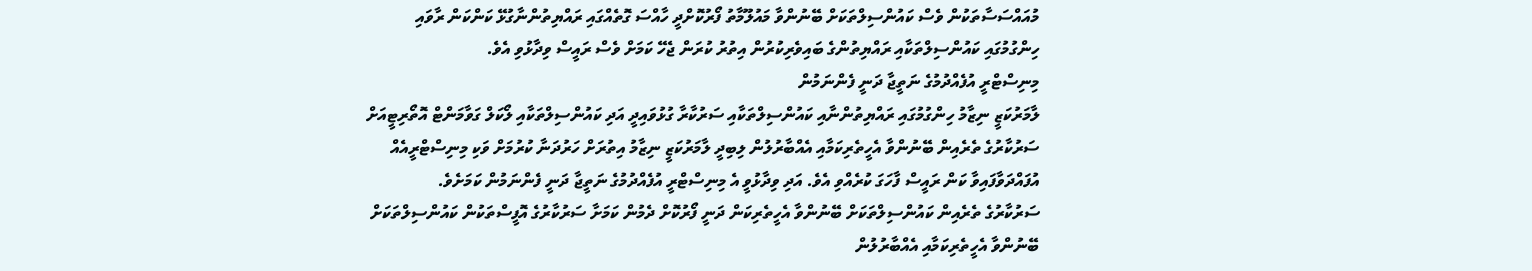މުއައްސަސާތަކުން ވެސް ކައުންސިލްތަކަށް ބޭނުންވާ މައުލޫމާތު ފޯރުކޮށްދީ ހާއްސަ ގޮތެއްގައި ރައްޔިތުންނާގުޅޭ ކަންކަން ރާވައި ހިންގުމުގައި ކައުންސިލްތަކާއި ރައްޔިތުންގެ ބައިވެރިކުރުން އިތުރު ކުރަން ޖެހޭ ކަމަށް ވެސް ރައީސް ވިދާޅުވި އެވެ.
މިނިސްޓްރީ އުފެއްދުމުގެ ނަތީޖާ ދަނީ ފެންނަމުން
ލާމަރުކަޒީ ނިޒާމު ހިންގުމުގައި ރައްޔިތުންނާއި ކައުންސިލްތަކާއި ސަރުކާރާ ގުޅުވައިދީ އަދި ކައުންސިލްތަކާއި ލޯކަލް ގަވާމަންޓް އޮތޯރިޓީއަށް ސަރުކާރުގެ ތެރެއިން ބޭނުންވާ އެހީތެރިކަމާއި އެއްބާރުލުން ލިބިދީ ލާމަރުކަޒީ ނިޒާމު އިތުރަށް ހަރުދަނާ ކުރުމަށް ވަކި މިނިސްޓްރީއެއް އުފައްދަވާފައިވާ ކަން ރައީސް ފާހަގަ ކުރެއްވި އެވެ. އަދި ވިދާޅުވީ އެ މިނިސްޓްރީ އުފެއްދުމުގެ ނަތީޖާ ދަނީ ފެންނަމުން ކަމަށެވެ.
ސަރުކާރުގެ ތެރެއިން ކައުންސިލްތަކަށް ބޭނުންވާ އެހީތެރިކަން ދަނީ ފޯރުކޮށް ދެމުން ކަމަށާ ސަރުކާރުގެ އޮފީސްތަކުން ކައުންސިލްތަކަށް ބޭނުންވާ އެހީތެރިކަމާއި އެއްބާރުލުން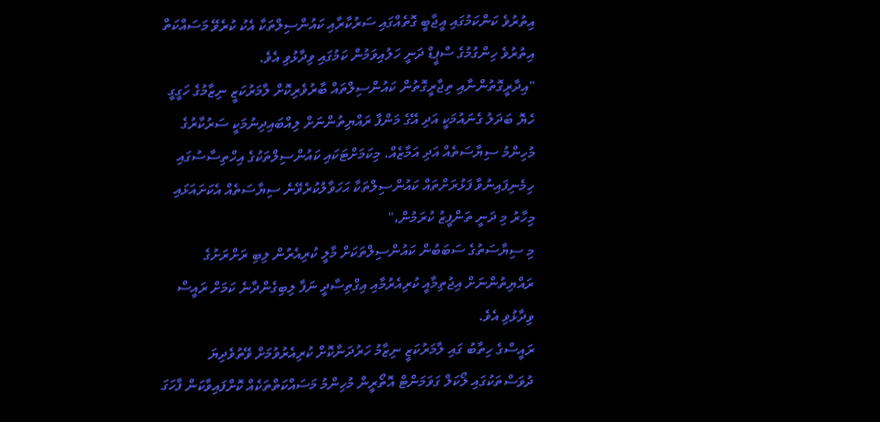އިތުރުވެ ކަންކަމުގައި އީޖާބީ ގޮތެއްގައި ސަރުކާރާއި ކައުންސިލްތަކާ އެކު ކުރެވޭ މަސައްކަތް އިތުރުވެ ހިންގުމުގެ ސްޕީޑް ދަނީ ހަލުއިވަމުން ކަމުގައި ވިދާޅުވި އެވެ.
"އިދާރީގޮތުންނާއި ތިޖާރީގޮތުން ކައުންސިލްތައް ބާރުވެރިކޮށް ލާމަރުކަޒީ ނިޒާމުގެ ހަގީގީ ހެޔޮ ބަދަލު ގެނައުމަކީ އަދި އޭގެ މަންފާ ރައްޔިތުންނަށް ލިއްބައިދިނުމަކީ ސަރުކާރުގެ މުހިންމު ސިޔާސަތެއް އަދި އަމާޒެއް. މިކަމަށްޓަކައި ކައުންސިލްތަކުގެ އިހްތިސާސުގައި ހިމެނިފައިނުވާ ފަޅުރަށްތައް ކައުންސިލްތަކާ ޙަހަވާލުކުރެވޭނެ ސިޔާސަތެއް އެކަށައަޅައި މިހާރު މި ދަނީ ތަންފީޒު ކުރަމުން،"
މި ސިޔާސަތުގެ ސަބަބުން ކައުންސިލްތަކަށް މާލީ ކުރިއެރުން ލިބި ރަށްރަށުގެ ރައްޔިތުންނަށް އިޖުތިމާއީ ކުރިއެރުމާއި އިގްތިސާދީ ނަފާ ލިބިގެންދާނެ ކަމަށް ރައީސް ވިދާޅުވި އެވެ.
ރައީސްގެ ހިތާބު ގައި ލާމަރުކަޒީ ނިޒާމު ހަރުދަނާކޮށް ކުރިއެރުވުމަށް ވޭތުވެދިޔަ ދުވަސްތަކުގައި ލޯކަލް ގަވަމަންޓް އޮތޯރީން މުހިންމު މަސައްކަތްތަކެއް ކޮށްފައިވާކަން ފާހަގަ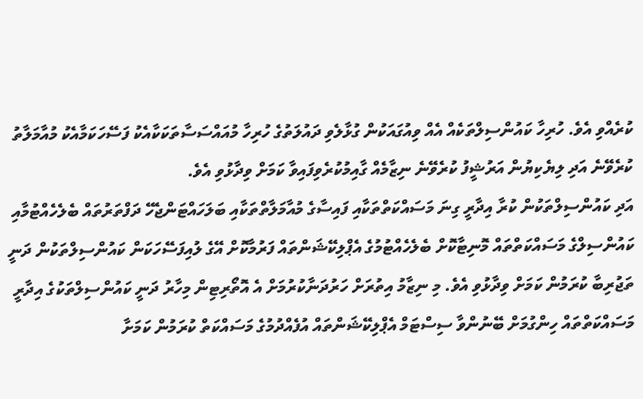ކުރެއްވި އެވެ. ހުރިހާ ކައުންސިލްތަކެއް އެއް ވިއުގައަކުން ގުޅާލެވި ދައުލަތުގެ ހުރިހާ މުއައްސަސާތަކަކާއެކު ފަސޭހަކަމާއެކު މުއާމަލާތު ކުރެވޭނެ އަދި ލިޔެކިޔުން އަރުޝީފު ކުރެވޭނެ ނިޒާމެއް ގާއިމުކުރެވިފައިވާ ކަމަށް ވިދާޅުވި އެވެ.
އަދި ކައުންސިލްތަކުން ކުރާ އިދާރީ ގިނަ މަސައްކަތްތަކާއި ފައިސާގެ މުއާމަލާތްތަކާއި ބަލަހައްޓަންޖެހޭ ދަފްތަރުތައް ބެލެހެއްޓުމާއި ކައުންސިލްގެ މަސައްކަތްތައް މޮނިޓާކޮށް ބެލެހެއްޓުމުގެ އެޕްލިކޭޝަންތައް ފަރުމާކޮށް އޭގެ ލުއިފަސޭހަކަން ކައުންސިލްތަކުން ދަނީ ތަޖުރިބާ ކުރަމުން ކަމަށް ވިދާޅުވި އެވެ. މި ނިޒާމު އިތުރަށް ހަރުދަނާކުރުމަށް އެ އޮތޯރިޓިން މިހާރު ދަނީ ކައުންސިލްތަކުގެ އިދާރީ މަސައްކަތްތައް ހިންގުމަށް ބޭނުންވާ ސިސްޓަމް އެޕްލިކޭޝަންތައް އުފެއްދުމުގެ މަސައްކަތް ކުރަމުން ކަމަށާ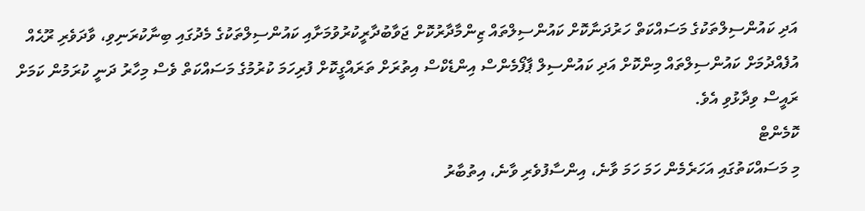އަދި ކައުންސިލްތަކުގެ މަސައްކަތް ހަރުދަނާކޮށް ކައުންސިލްތައް ޒިންމާދާރުކޮށް ޖަވާބުދާރީކުރުވުމަށާއި ކައުންސިލްތަކުގެ މެދުގައި ބިނާކުރަނިވި، ވާދަވެރި ރޫޙެއް އުފެއްދުމަށް ކައުންސިލްތައް މިންކޮށް އަދި ކައުންސިލް ޕާފޯމެންސް އިންޑެކްސް އިތުރަށް ތަރައްގީކޮށް ފުރިހަމަ ކުރުމުގެ މަސައްކަތް ވެސް މިހާރު ދަނީ ކުރަމުން ކަމަށް ރައީސް ވިދާޅުވި އެވެ.
ކޮމެންޓް
މި މަސައްކަތުގައި އަހަރެމެން ހަމަ ހަމަ ވާނެ، އިންސާފުވެރި ވާނެ، އިތުބާރު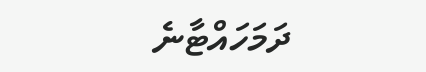ދަމަހައްޓާނެ